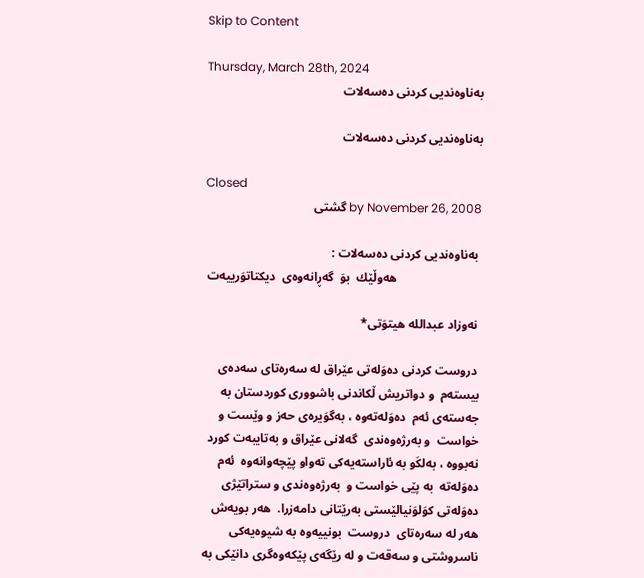Skip to Content

Thursday, March 28th, 2024
بەناوەندیى كردنى دەسەلات

بەناوەندیى كردنى دەسەلات

Closed
by November 26, 2008 گشتی

 بەناوەندیى كردنى دەسەلات :
                           هەوڵێك  بوَ  گەڕانەوەى  دیكتاتوَرییەت

 نەوزاد عبداللە هیتوَتی*

 دروست كردنى دەوَلەتى عێراق لە سەرەتاى سەدەى بیستەم  و دواتریش ڵكاندنى باشوورى كوردستان بە جەستەى ئەم  دەوَلەتەوە ، بەگوَیرەى حەز و وێست و خواست  و بەرژەوەندی  گەلانى عێراق و بەتایبەت كورد نەبووە ، بەلكَو بە ئاراستەیەكى تەواو پێچەوانەوە  ئەم  دەوَلەتە  بە پێى خواست و  بەرژەوەندى و ستراتێژى دەوَلەتى كوَلوَنیالێستى بەرێتانى دامەزرا.  هەر بویەش هەر لە سەرەتاى  دروست  بونییەوە بە شیوەیەكى ناسروشتى و سەقەت و لە رێگەى پێكەوەگرى دانێكى بە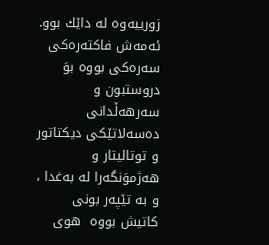زورییەوە لە داێك بوو. ئەمەش فاكتەرەكى سەرەكى بووە بوَ دروستبون و سەرهەڵدانى  دەسەلاتێكى دیكتاتور و توتالیتار و هەژموَنگەرا لە بەغدا ، و بە تێپەر بونى كاتیش بووە  هوى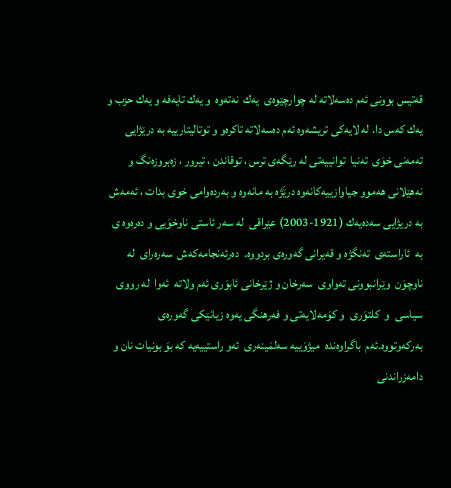قەتیس بوونى ئەم دەسەلاتە لە چوارچێوەى  یەك  نەتەوە  و یەك تایەفە و یەك حزب و  یەك كەس دا. لە لایەكى تریشەوە ئەم دەسەلاتە تاكرەو و توتالیتارییە بە درێژایى تەمەنى خوَی  تەنیا  توانییەتى لە رێگەى ترس ، توقاندن ، تیرور ، زەبروزەنگ و نەهێلانى هەموو جیاوازییەكانەوە درێَژە بە مانەوە و بەردەوامى خوى بدات ، ئەمەش  بە دریژایى سەدەیەك (1921-2003) عێراقى  لە سەر ئاستى ناوخوَیی و دەرەوە ى  بە  ئاراستەی  تەنگژە و قەیرانى گەورەى بردووە.  دەرئەنجامەكەش  سەرەراى  لە ناوچوَن  وێرانبوونى تەواوى  سەرخان و ژێرخانى ئابوَرى ئەم ولاتە  ئەوا  لە رووى  سیاسی  و  كلتوَرى  و كوَمەلایەتى و فەرهنگی یەوە زیانێكى گەورەى بەركەوتووە.ئەم  باگراوەندە  میژوَییە سەلمَینەرى  ئەو راستییەیە كە بوَ بونیات نان و دامەزراندنى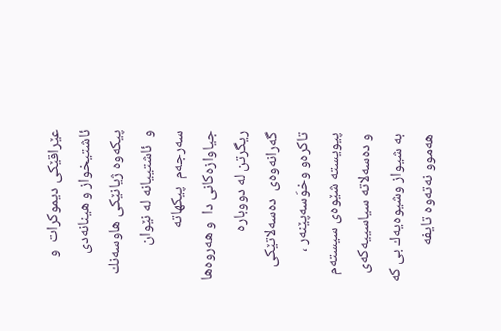عێراقێكى دیموكرات  و ئاشتیخواز و هینانەدى پیكەوە ژیانێكى هاوسەنك و  ئاشتییانە لە نێوان سەرجەم  پیكهاتە جیاوازەكانی دا  و هەروەها ریگرتن لە دووبارە گەرانەوەى  دەسەلاتێكى تاكرەو وخوَسەپێنەر ، پیویستە شێوەى سیستەم و دەسەلاتە سیاسییەكەى بە شیواز وشیوەیەك بى كە هەموو نەتەوە تایفە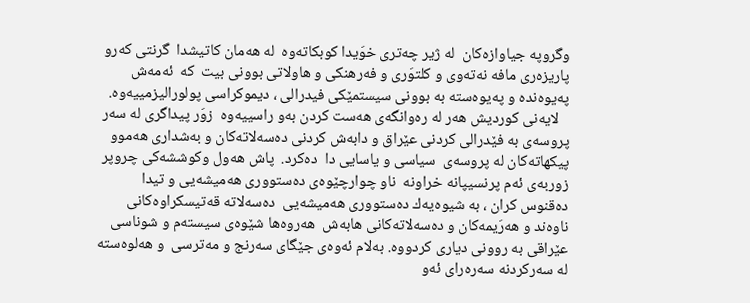وگروپە جیاوازەكان  لە ژیر چەترى خوَیدا كوبكاتەوە  لە هەمان كاتیشدا  گرنتى كەرو  پاریزەرى مافە نەتەوى و كلتوَرى و فەرهنكى و هاولاتى بوونى بیت  كە  ئەمەش پەیوەندە و پەیوەستە بە بوونى سیستمێكى فیدرالى ، دیموكراسى پولورالیزمییەوە.
   لایەنى كوردیش هەر لە رەوانگەى هەست كردن بەو راسییەوە  زوَر پیداگرى لە سەر  پروسەى بە فێدرالى كردنى عێراق و دابەش كردنى دەسەلاتەكان و بەشدارى هەموو پیكهاتەكان لە پروسەى  سیاسى و یاسایی دا  دەكرد.  پاش هەول وكوششەكى چروپر زوربەى ئەم پرنسیپانە خراونە  ناو چوارچێوەى دەستوورى هەمیشەیى و تیدا دەقنوس كران ، بە شیوەیەك دەستوورى هەمیشەیى  دەسەلاتە قەتیسكراوەكانى ناوەند و هەرَیمەكان و دەسەلاتەكانى هابەش  هەروەها شێوەى سیستەم و شوناسى عێراقى بە روونى دیارى كردووە. بەلام ئەوەى جێگاى سەرنج و مەترسى  و هەلوەستە لە سەركردنە سەرەراى ئەو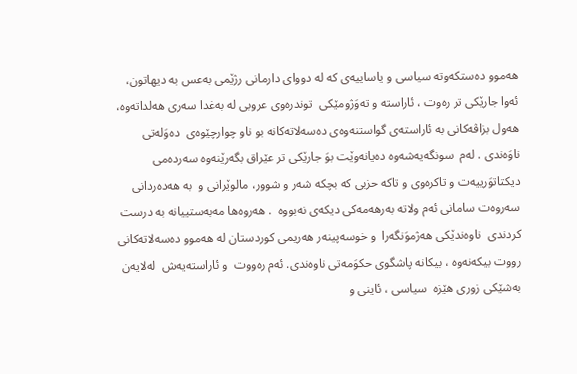هەموو دەستكەوتە سیاسى و یاساییەى كە لە دوواى دارمانى رژێمى بەعس بە دیهاتون، ئەوا جارێكى تر رەوت ، ئاراستە و تەوَژومێكى  توندرەوى عروبى لە بەغدا سەری هەلداتەوە،  هەول بزاڤەكانى بە ئاراستەى گواستنەوەى دەسەلاتەكانە بو ناو چوارچێوەى  دەوَلەتى ناوَەندى . لەم  سونگەیەشەوە دەیانەوێت بوَ جارێكى تر عێراق بگەرێنەوە سەردەمى دیكتاتوَرییەت و تاكرەوى و تاكە حزبى كە بچكە شەر و شوور، مالوێرانى و  بە هەدەردانى سەروەت سامانى ئەم ولاتە بەرهەمەكى دیكەى نەبووە  . هەروەها مەبەستییانە بە درست كردندى  ناوەندێكى هەژموَنگەرا  و خوسەپینەر هەریمى كوردستان لە هەموو دەسەلاتەكانى رووت بیكەنەوە ، بیكانە پاشگوى حكوَمەتى ناوەندى. ئەم رەووت  و ئاراستەیەش  لەلایەن بەشێكى زورى هێزە  سیاسى ، ئاینی و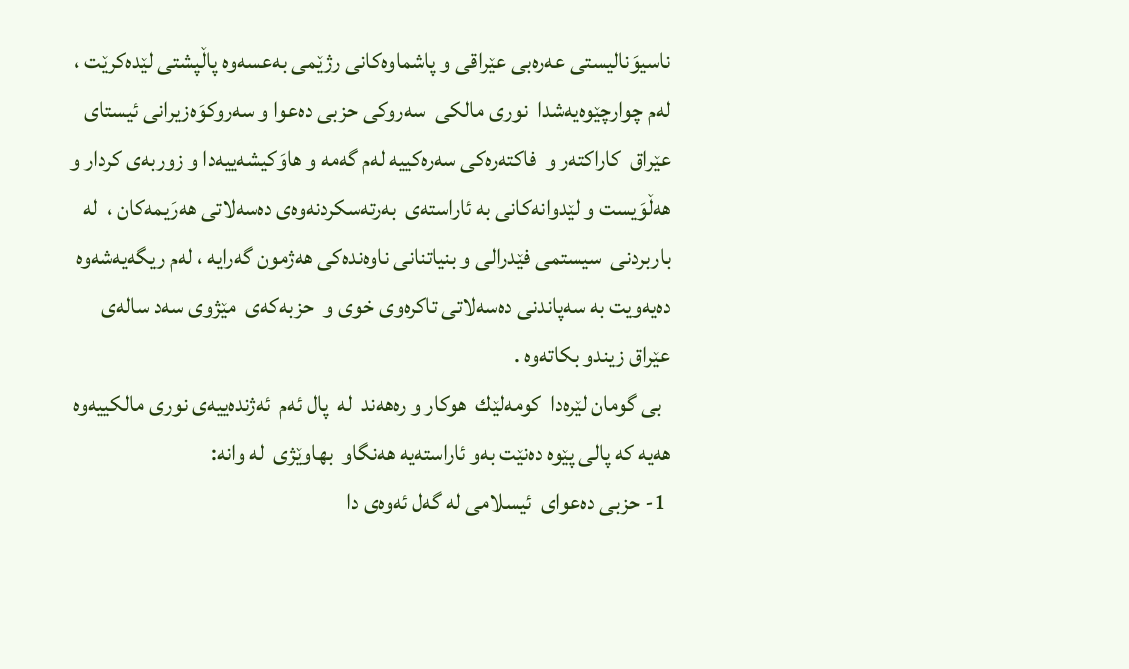ناسیوَنالیستى عەرەبى عێراقى و پاشماوەكانى رژێمى بەعسەوە پاڵپشتى لێدەكرێت ، لەم چوارچێوەیەشدا  نورى مالكى  سەروكى حزبى دەعوا و سەروكوَەزیرانى ئیستاى عێراق  كاراكتەر و  فاكتەرەكى سەرەكییە لەم گەمە و هاوَكیشەییەدا و زوربەى كردار و هەڵوَیست و لێدوانەكانى بە ئاراستەى  بەرتەسكردنەوەى دەسەلاتى هەرَیمەكان ،  لە باربردنى  سیستمى فێدرالی و بنیاتنانى ناوەندەكى هەژمون گەرایە ، لەم ریگەیەشەوە دەیەویت بە سەپاندنى دەسەلاتى تاكرەوى خوی و  حزبەكەى  مێژوى سەد سالەى عێراق زیندو بكاتەوە .
  بى گومان لێرەدا  كومەلێك  هوكار و رەهەند  لە  پال ئەم  ئەژندەییەى نورى مالكییەوە هەیە كە پالى پێوە دەنێت بەو ئاراستەیە هەنگاو  بهاوێژى  لە وانە:
 1- حزبى دەعواى  ئیسلامى لە گەل ئەوەى دا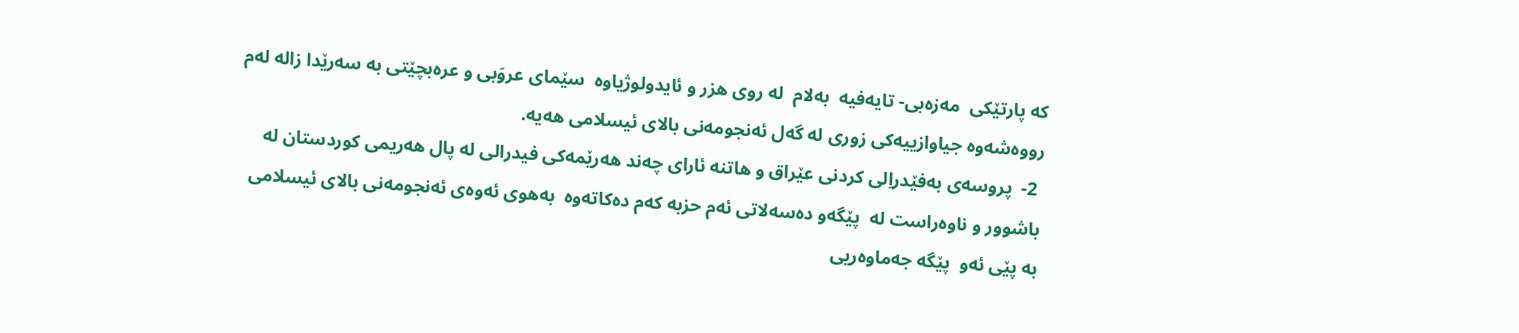كە پارتێكى  مەزەبی- تایەفیە  بەلام  لە روى هزر و ئایدولوژیاوە  سێماى عروَبى و عرەبچێتى بە سەرێدا زالە لەم رووەشەوە جیاوازییەكى زورى لە گەل ئەنجومەنى بالاى ئیسلامى هەیە.
 2-  پروسەى بەفێدراِلى كردنى عێراق و هاتنە ئاراى چەند هەرێمەكى فیدرالى لە پال هەریمى كوردستان لە باشوور و ناوەراست لە  پێگەو دەسەلاتى ئەم حزبە كەم دەكاتەوە  بەهوى ئەوەى ئەنجومەنى بالاى ئیسلامى  بە پێى ئەو  پێگە جەماوەریی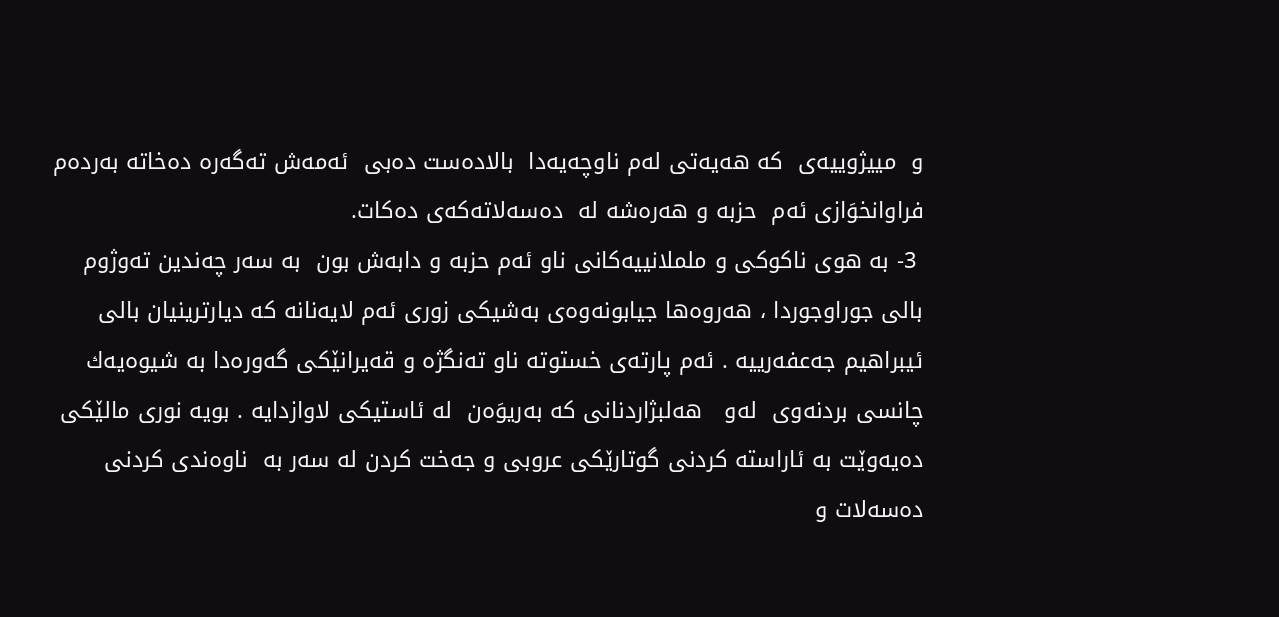و  مییژوییەى  كە هەیەتى لەم ناوچەیەدا  بالادەست دەبى  ئەمەش تەگەرە دەخاتە بەردەم  فراوانخوَازى ئەم  حزبە و هەرەشە لە  دەسەلاتەكەى دەكات.
 3- بە هوى ناكوكى و ململانییەكانى ناو ئەم حزبە و دابەش بون  بە سەر چەندین تەوژوم  بالى جوراوجوردا ، هەروەها جیابونەوەى بەشیكى زورى ئەم لایەنانە كە دیارترینیان بالى ئیبراهیم جەعفەرییە . ئەم پارتەى خستوتە ناو تەنگژە و قەیرانێكى گەورەدا بە شیوەیەك چانسى بردنەوى  لەو   هەلبژاردنانى كە بەریوَەن  لە ئاستیكى لاوازدایە . بویە نورى مالێكى دەیەوێت بە ئاراستە كردنى گوتارێكى عروبى و جەخت كردن لە سەر بە  ناوەندى كردنى دەسەلات و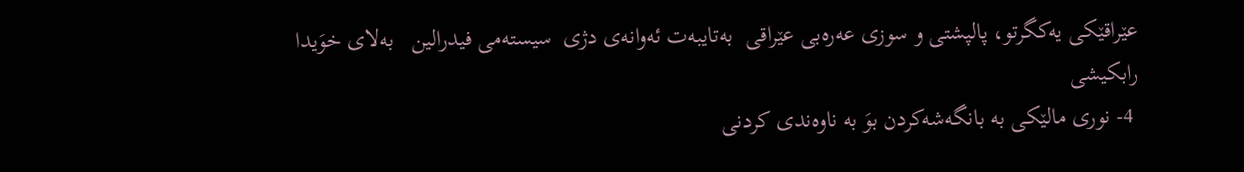عێراقێكى یەكگرتو، پالپشتى و سوزى عەرەبى عێراقى  بەتایبەت ئەوانەى دژى  سیستەمى فیدرالین   بەلاى خوَیدا رابكیشى
 4- نورى مالێكى بە بانگەشەكردن بوَ بە ناوەندى كردنى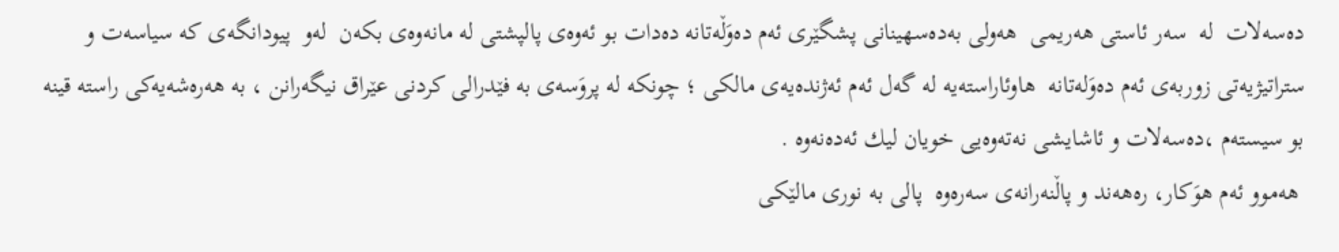دەسەلات  لە  سەر ئاستى هەریمى  هەولى بەدەسهینانى پشگێرى ئەم دەوَڵەتانە دەدات بو ئەوەى پالپشتى لە مانەوەى بكەن  لەو  پیودانگەى كە سیاسەت و ستراتیژیەتى زوربەى ئەم دەوَلەتانە  هاوئاراستەیە لە گەل ئەم ئەژندەیەى مالكى ؛ چونكە لە پروَسەى بە فێدرالى كردنى عێراق نیگەرانن ، بە هەرەشەیەكى راستە قینە بو سیستەم ،دەسەلات و ئاشایشى نەتەوەیى خویان لیك ئەدەنەوە .
 هەموو ئەم هوَكار، رەهەند و پاڵنەرانەى سەرەوە  پالى بە نورى مالێكى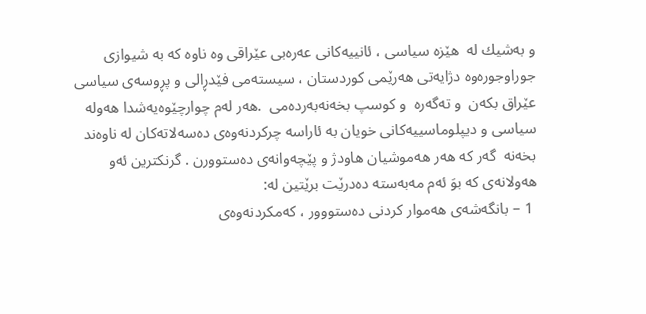و بەشیك لە  هێزە سیاسى ، ئانییەكانى عەرەبى عێراقى وە ناوە كە بە شیوازى جوراوجورەوە دژایەتى هەرێمى كوردستان ، سیستەمى فێدڕالى و پڕوسەى سیاسى عێراق بكەن  و تەگەرە  و كوسپ بخەنەبەردەمى  .هەر لەم چوارچێوەیەشدا هەولە سیاسى و دیپلوماسییەكانى خویان بە ئاراسە چركردنەوەى دەسەلاتەكان لە ناوەند بخەنە  گەر كە هەر هەموشیان هاودژ و پێچەوانەى دەستوورن . گرنكترین ئەو  هەولانەى كە بوَ ئەم مەبەستە دەدرێت برێتین لە:
 1 – بانگەشەى هەموار كردنى دەستووور ، كەمكردنەوەى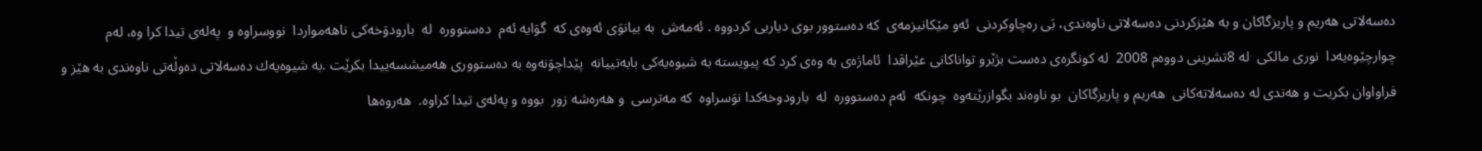دەسەلاتى هەریم و پاریزگاكان و بە هێزكردنى دەسەلاتى ناوەندى، بَى رەچاوكردنى  ئەو مێكانیزمەى  كە دەستوور بوى دیاریى كردووە . ئەمەش  بە بیانوَى ئەوەى كە  گوَایە ئەم  دەستوورە  لە  بارودوَخەكى ناهەمواردا  نووسراوە و  پەلەى تیدا كرا وە، لەم چوارچێوەیەدا  نورى مالكى  لە 8تشرینى دووەم 2008  لە كونگرەى دەست بژێرو تواناكانى عێراقدا  ئاماژەى بە وەى كرد كە پیویستە بە شیوەیەكى بابەتییانە  پێداچوَنەوە بە دەستوورى هەمیشسەییدا بكرێت .بە شیوەیەك دەسەلاتى دەوڵەتى ناوەندى بە هێز و فراواوان بكریت و هەندى لە دەسەلاتەكانى  هەریم و پاریزگاكان  بو ناوەند بگوازرێتەوە  چونكە  ئەم دەستوورە  لە  بارودوخەكدا نوَسراوە  كە مەترسى  و هەرەشە زور  بووە و پەلەى تیدا كراوە.  هەروەها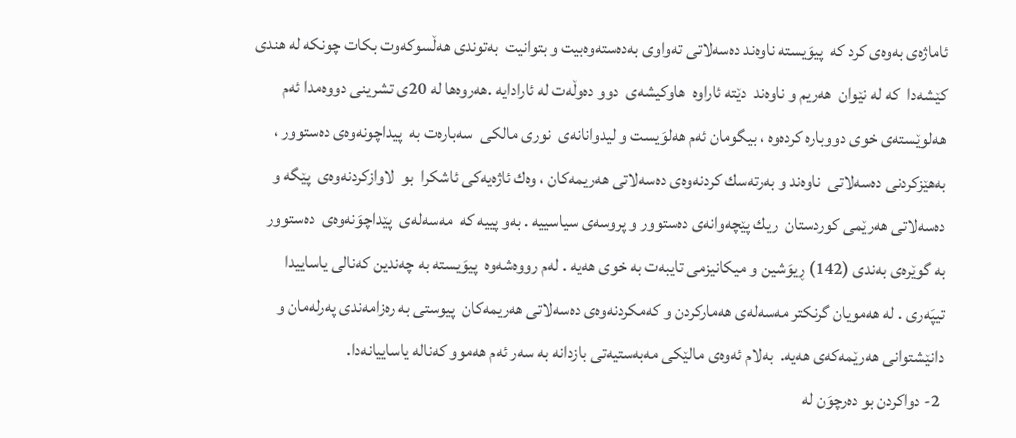ئاماژەى بەوەى كرد كە  پیوَیستە ناوەند دەسەلاتى تەواوى بەدەستەوەبیت و بتوانیت  بەتوندى هەڵسوكەوت بكات چونكە لە هندى كێشەدا  كە لە نێوان  هەریم و ناوەند  دێتە ئاراوە  هاوكیشەى  دوو دەوڵەت لە ئارادایە .هەروەها لە 20ى تشرینى دووەمدا ئەم هەلوێستەى خوى دووبارە كردەوە ، بیگومان ئەم هەلوَیست و لیدوانانەى  نورى مالكى  سەبارەت بە  پیداچونەوەى دەستوور ،  بەهێزكردنى دەسەلاتى  ناوەند و بەرتەسك كردنەوەى دەسەلاتى هەریمەكان ، وەك ئاژەیەكى ئاشكرا  بو  لاوازكردنەوەى  پێگە و دەسەلاتى هەرێمى كوردستان  ریك پێچەوانەى دەستوور و پروسەى سیاسییە . بەو پییە كە  مەسەلەى  پێداچوَنەوەى  دەستوور  بە گوێرەى بەندى (142) ڕیوَشین و میكانیزمى تایبەت بە خوى هەیە . لەم رووەشەوە  پیوَیستە بە چەندین كەنالى یاساییدا تیپَەرى . لە هەمویان گرنكتر مەسەلەى هەماركردن و كەمكردنەوەى دەسەلاتى هەریمەكان  پیوستى بە رەزامەندى پەرلەمان و دانێشتوانى هەرێمەكەى هەیە.  بەلام ئەوەى مالێكى مەبەستیەتى بازدانە بە سەر ئەم هەموو كەنالە یاساییانەدا.
 2- دواكردن بو دەرچوَن لە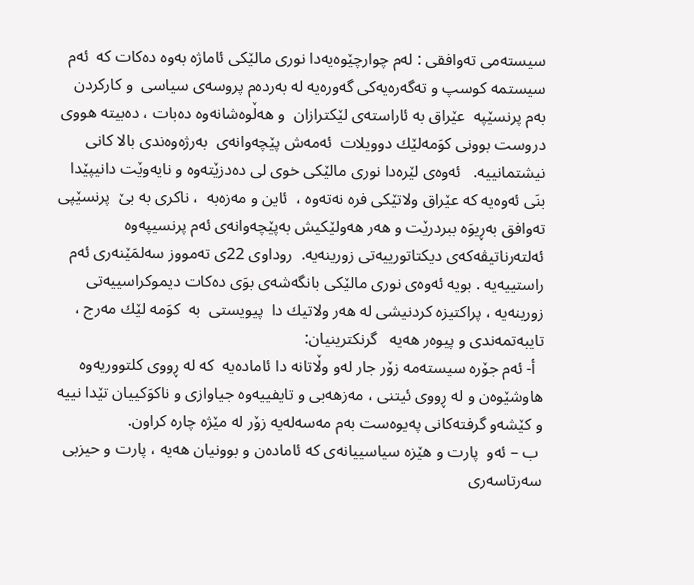سیستەمى تەوافقى : لەم چوارچێوەیەدا نورى مالێكى ئاماژە بەوە دەكات كە  ئەم سیستمە كوسپ و تەگەرەیەكى گەورەیە لە بەردەم پروسەی سیاسى  و كاركردن بەم پرنسێپە  عێراق بە ئاراستەى لێكترازان  و هەڵوەشانەوە دەبات ، دەبیتە هووى دروست بوونى كوَمەلێك دوویلات  ئەمەش پێچەوانەى  بەرژەوەندى بالا كانى نیشتمانییە.   ئەوەى لێرەدا نورى مالێكى خوى لى دەدزێتەوە و نایەوێت دانیپێدا بنَى ئەوەیە كە عێراق ولاتێكى فرە نەتەوە ،  ئاین و مەزەبە  ، ناكرى بە بێ  پرنسێپى تەوافق بەڕیوَە ببردرێت و هەر هەولێكیش بەپێچەوانەى ئەم پرنسیپەوە  ئەلتەرناتیڤەكەى دیكتاتورییەتى زورینەیە.  روداوى 22ى تەمووز سەلمَێنەرى ئەم راستییەیە . بویە ئەوەى نورى مالێكى بانگەشەى بوَى دەكات دیموكراسییەتى زورینەیە ، پراكتیزە كردنیشى لە هەر ولاتیك دا  پیویستى  بە  كوَمە لێك مەرج ، تایبەتمەندى و پیوەر هەیە   گرنكترینیان:
  أ- ئەم جۆرە سیستەمە زۆر جار لەو وڵاتانە دا ئامادەیە  كە لە ڕووی كلتووریەوە  هاوشێوەن و لە ڕووی ئیتنی ، مەزهەبی و تایفییەوە جیاوازی و ناكوَكییان تێدا نییە و كێشەو گرفتەكانی پەیوەست بەم مەسەلەیە زۆر لە مێژە چارە كراون.
 ب – ئەو  پارت و هێزە سیاسییانەی كە ئامادەن و بوونیان هەیە ، پارت و حیزبی سەرتاسەری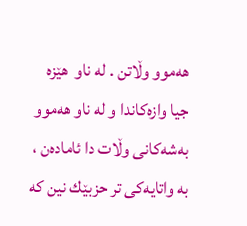هەموو وڵاتن . لە ناو  هێزە جیا وازەكاندا و لە ناو هەموو بەشەكانی وڵات دا ئامادەن ، بە واتایەكی تر حزبێك نین كە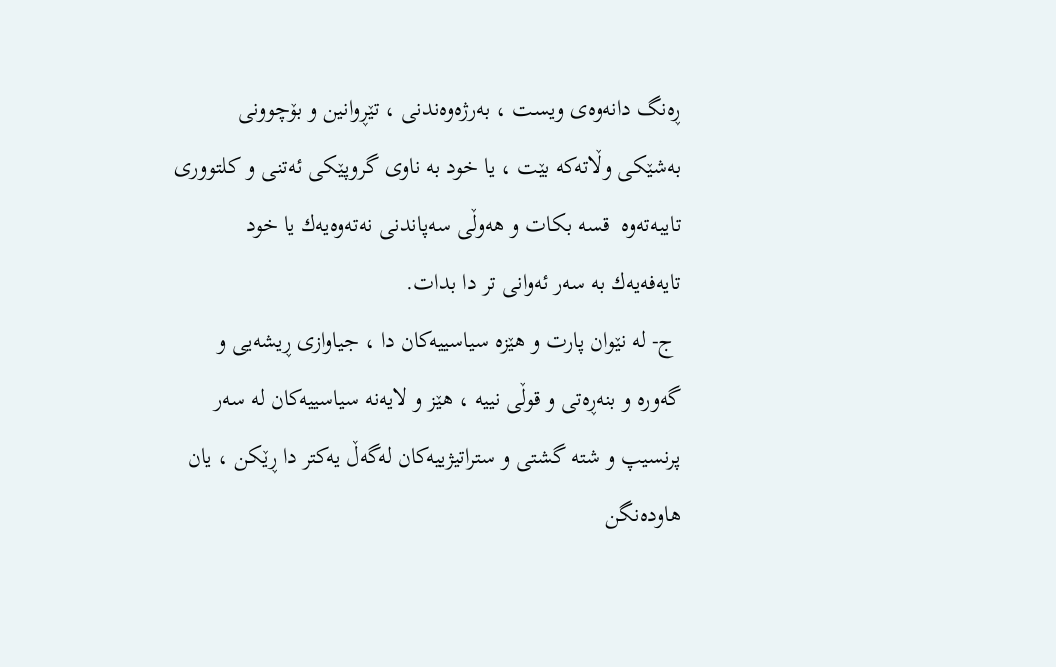ڕەنگ دانەوەی ویست ، بەرژەوەندنی ، تێڕوانین و بۆچوونی بەشێكی وڵاتەكە بێت ، یا خود بە ناوی گروپێكی ئەتنی و كلتووری تایبەتەوە  قسە بكات و هەوڵی سەپاندنی نەتەوەیەك یا خود تایەفەیەك بە سەر ئەوانی تر دا بدات.
 ج- لە نێوان پارت و هێزە سیاسییەكان دا ، جیاوازی ڕیشەیی و گەورە و بنەڕەتی و قوڵی نییە ، هێز و لایەنە سیاسییەكان لە سەر پرنسیپ و شتە گشتی و ستراتیژییەكان لەگەڵ یەكتر دا ڕێكن ، یان هاودەنگن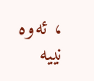، ئەوە نییە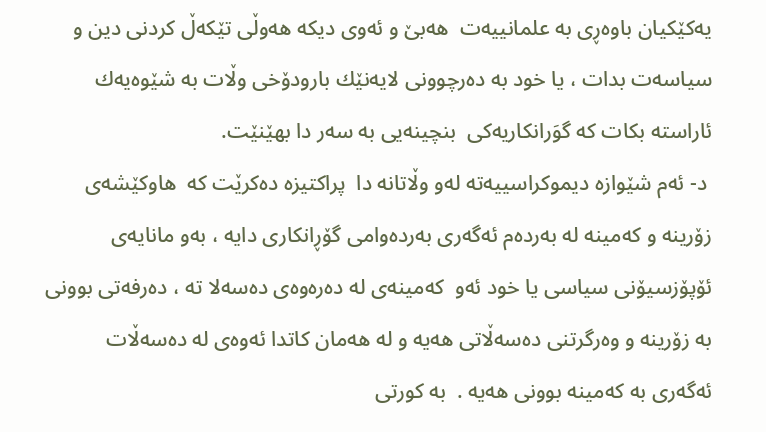یەكێكیان باوەڕی بە علمانییەت  هەبێ و ئەوی دیكە هەوڵی تێكەڵ كردنی دین و سیاسەت بدات ، یا خود بە دەرچوونی لایەنێك بارودۆخی وڵات بە شێوەیەك ئاراستە بكات كە گوَرانكاریەكى  بنچینەیی بە سەر دا بهێنێت.
 د- ئەم شێوازە دیموكراسییەتە لەو وڵاتانە دا  پراكتیزە دەكرێت كە  هاوكێشەی  زۆرینە و كەمینە لە بەردەم ئەگەرى بەردەوامى گۆڕانكاری دایە ، بەو مانایەى  ئۆپۆزسیۆنی سیاسی یا خود ئەو  كەمینەی لە دەرەوەی دەسەلا تە ، دەرفەتی بوونی بە زۆرینە و وەرگرتنی دەسەڵاتی هەیە و لە هەمان كاتدا ئەوەی لە دەسەڵات ئەگەری بە كەمینە بوونی هەیە .  بە كورتی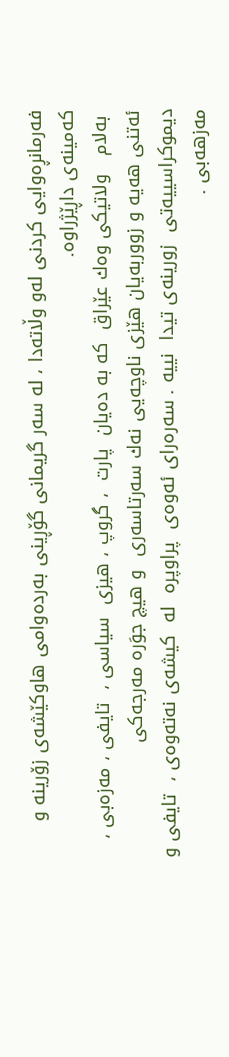فەرمانڕەوایی كردنی لەو وڵاتەدا ، لە سەر گریمانی گۆڕینی بەردەوامی هاوكێشەی زۆرینە و كەمینەی داڕێژراوە.
 بەلام   ولاتیكى وەك عێراق  كە بە دەیان  پارت  ، گروپ ، هیزى  سیاسى ،  تایفى ، مەزەبى ، ئەتنى هەیە و زووربەیان هێزى ناوچەیی نەك سەرتاسەرى  و هیچ جوَرە مەرجەكى دیموكراسییەتى  زورینەى تیدا  نییە . سەرەراى ئەوەى  پراوپرە  لە  كیشەى نەتەوەى ،  تایفى و مەزهەبى .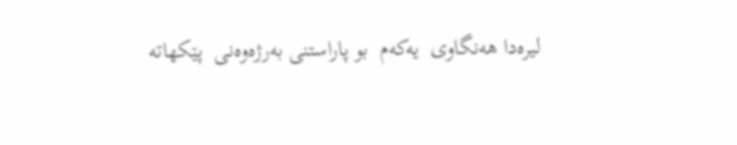لیرەدا هەنگاوى  یەكەم  بو پاراستنى بەرژەوەنى  پێكهاتە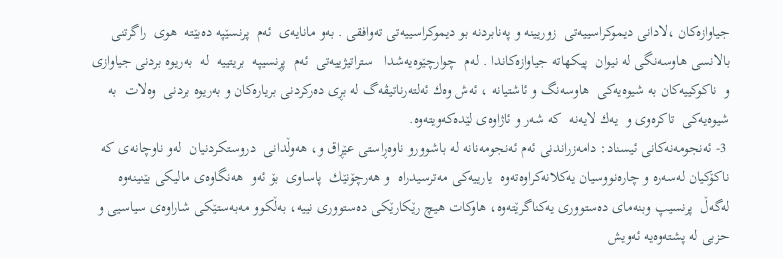جیاوازەكان ،لادانى دیموكراسییەتى  زوریینە و پەنابردنە بو دیموكراسییەتى تەوافقی . بەو مانایەى  ئەم  پرنسێپە دەبێتە  هوى  راگرتنى بالانسى هاوسەنگى لە نیوان  پیكهاتە جیاوازەكاندا . لەم  چوارچێوەیەشدا   ستراتیژییەتى  ئەم  پڕنسیپە  بریتییە  لە  بەریوە بردنى جیاوازى و  ناكوكییەكان بە شیوەیەكى  هاوسەنگ و ئاشتیانە ، ئەش وەك ئەلتەرناتیڤەگ لە بڕى دەركردنى بریارەكان و بەریوە بردنى  وەلات  بە شیوەیەكى  تاكرەوى و  یەك لایەنە  كە شەر و ئاژاوەى لێدەكەویتەوە.
 3- ئەنجومەنەكانى ئیسناد: دامەزراندنى ئەم ئەنجومەنانە لە باشوورو ناوەڕاستی عێڕاق و، هەوڵدانى  دروستكردنیان  لەو ناوچانەی كە ناكۆكیان لەسەرە و چارەنووسیان یەكلانەكراوەتەوە  یارییەكی مەترسیدراە  و هەرچۆنێك  پاساوى  بۆ ئەو  هەنگاوەی مالیكی بێنینەوە  لەگەڵ  پرنسیپ وبنەمای دەستووری یەكناگرێتەوە، هاوكات هیچ رێكارێكی دەستووری نییە، بەڵكوو مەبەستێكی شاراوەی سیاسیی و حزبی لە پشتەوەیە ئەویش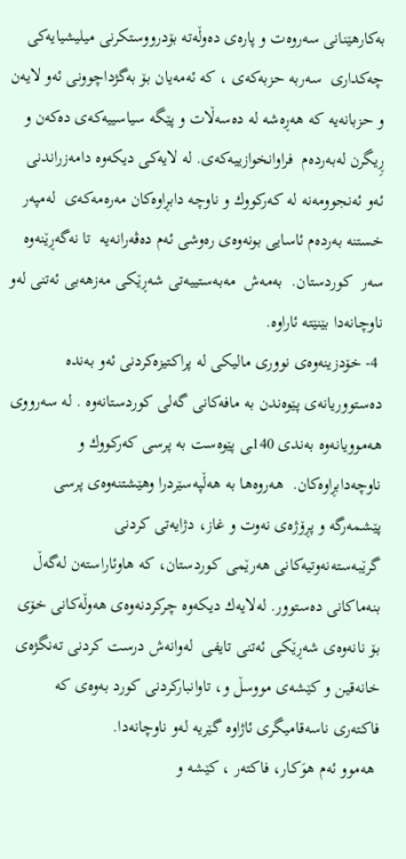بەكارهێنانی سەروەت و پارەی دەوڵەتە بۆدرووستكرنی میلیشیایەكی چەكداری  سەربە حزبەكەی ، كە ئەمەیان بۆ بەگژداچوونی ئەو لایەن و حزبانەیە كە هەڕەشە لە دەسەڵات و پێگە سیاسییەكەی دەكەن و ڕِیگرن لەبەردەم  فراوانخوازییەكەى. لە لایەكی دیكەوە دامەزراندنی ئەو ئەنجوومەنە لە كەركووك و ناوچە دابڕاوەكان مەرەمەكەى  لەمپەر خستنە بەردەم ئاسایى بونەوەى رەوشى ئەم دەڤەرانەیە  تا نەگەڕێنەوە سەر  كوردستان.  بەمەش  مەبەستییەتی شەڕێكی مەزهەبی ئەتنی لەو ناوچانەدا بێنێتە ئاراوە.
 4- خۆدزینەوەی نووری مالیكی لە پراكتیزەكردنی ئەو بەندە دەستووریانەی پێوەندن بە مافەكانی گەلی كوردستانەوە . لە سەرووی هەموویانەوە بەندی 140ـی پێوەست بە پرسی كەركووك و ناوچەدابڕاوەكان.  هەروەها بە هەڵپەسێردرا وهێشتنەوەی پرسی پێشمەرگە و پڕۆژەی نەوت و غاز، دژایەتی كردنی گرێبەستەنەوتیەكانی هەرێمی كوردستان، كە هاوئاراستەن لەگەڵ بنەماكانی دەستوور. لەلایەك دیكەوە چركردنەوەی هەوڵەكانی خۆی بۆ نانەوەی شەڕێكی ئەتنی تایفی  لەوانەش درست كردنى تەنگژەی خانەقین و كێشەی مووسڵ و، تاوانباركردنی كورد بەوەی كە فاكتەری ناسەقامیگری ئاژاوە گێریە لەو ناوچانەدا.
 هەموو ئەم هوَكار، فاكتەر ، كێشە و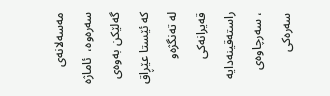مەسەلانەی سەرەوە،  ئاماژە گەلێكن بەوەی كە ئێستا عێڕاق لە تەنگژەو  قەیرانەكى راستەقینەدایە ، سەرچاوەى سەرەكى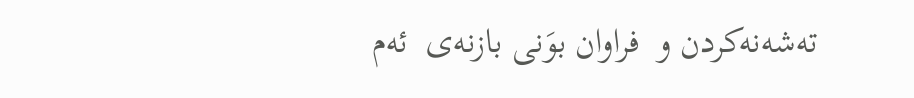تەشەنەكردن و  فراوان بوَنى بازنەى  ئەم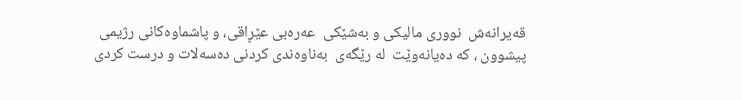قەیرانەش  نووری مالیكی و بەشێكی  عەرەبی عێڕاقی، و پاشماوەكانى رژیمى پیشوون ، كە دەیانەوێت  لە رێگەى  بەناوەندى كردنى دەسەلات و درست كردى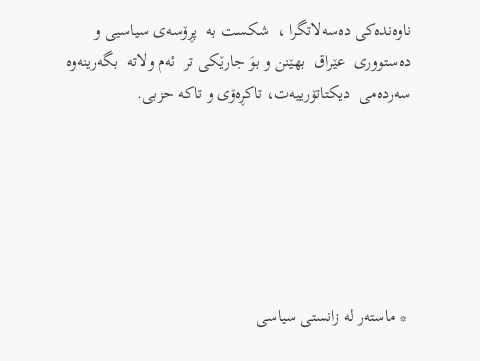ناوەندەكى دەسەلاتگرا ،  شكست بە  پڕۆسەی سیاسیی و  دەستوورى  عێراق  بهێنن و بوَ جارێكى تر  ئەم ولاتە  بگەرینەوە سەردەمى  دیكتاتۆرییەت، تاكڕەۆی و تاكە حزبى.






 * ماستەر لە زانستی سیاسی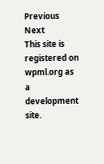Previous
Next
This site is registered on wpml.org as a development site.